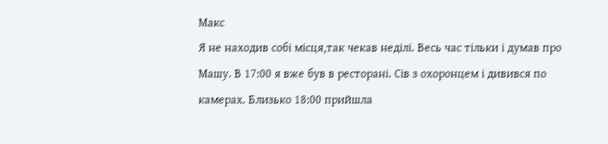Макс
Я не находив собі місця,так чекав неділі. Весь час тільки і думав про Машу. В 17:00 я вже був в ресторані. Сів з охоронцем і дивився по камерах. Близько 18:00 прийшла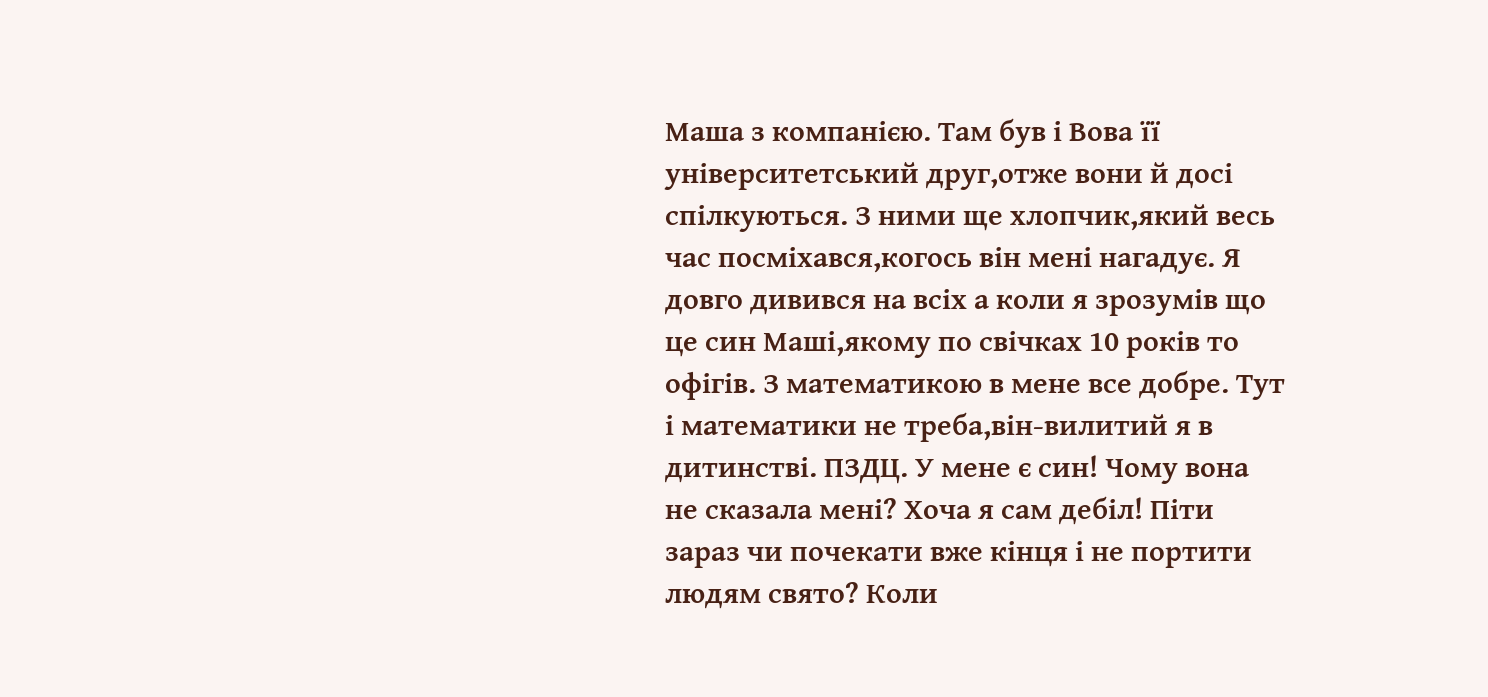Маша з компанією. Там був і Вова її університетський друг,отже вони й досі спілкуються. З ними ще хлопчик,який весь час посміхався,когось він мені нагадує. Я довго дивився на всіх а коли я зрозумів що це син Маші,якому по свічках 10 років то офігів. З математикою в мене все добре. Тут і математики не треба,він-вилитий я в дитинстві. ПЗДЦ. У мене є син! Чому вона не сказала мені? Хоча я сам дебіл! Піти зараз чи почекати вже кінця і не портити людям свято? Коли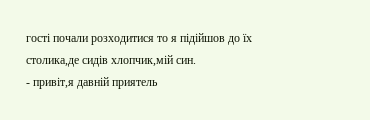гості почали розходитися то я підійшов до їх столика,де сидів хлопчик,мій син.
- привіт,я давній приятель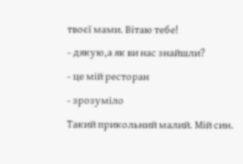твоєї мами. Вітаю тебе!
- дякую,а як ви нас знайшли?
- це мій ресторан
- зрозуміло
Такий прикольний малий. Мій син.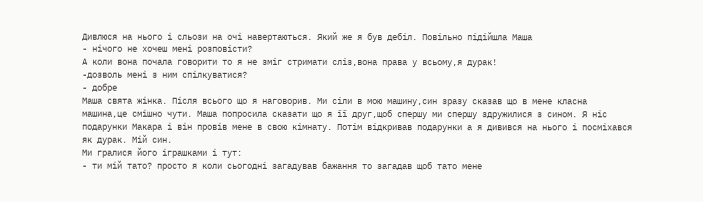Дивлюся на нього і сльози на очі навертаються. Який же я був дебіл. Повільно підійшла Маша
- нічого не хочеш мені розповісти?
А коли вона почала говорити то я не зміг стримати сліз,вона права у всьому,я дурак!
-дозволь мені з ним спілкуватися?
- добре
Маша свята жінка. Після всього що я наговорив. Ми сіли в мою машину,син зразу сказав що в мене класна машина,це смішно чути. Маша попросила сказати що я її друг,щоб спершу ми спершу здружилися з сином. Я ніс подарунки Макара і він провів мене в свою кімнату. Потім відкривав подарунки а я дивився на нього і посміхався як дурак. Мій син.
Ми гралися його іграшками і тут:
- ти мій тато? просто я коли сьогодні загадував бажання то загадав щоб тато мене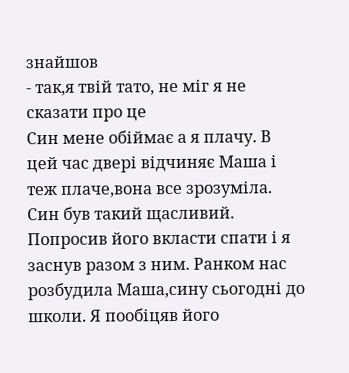знайшов
- так,я твій тато, не міг я не сказати про це
Син мене обіймає а я плачу. В цей час двері відчиняє Маша і теж плаче,вона все зрозуміла.
Син був такий щасливий. Попросив його вкласти спати і я заснув разом з ним. Ранком нас розбудила Маша,сину сьогодні до школи. Я пообіцяв його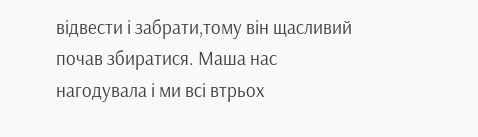відвести і забрати,тому він щасливий почав збиратися. Маша нас нагодувала і ми всі втрьох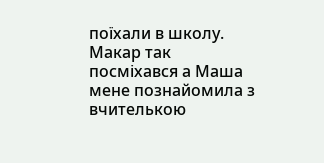поїхали в школу. Макар так посміхався а Маша мене познайомила з вчителькою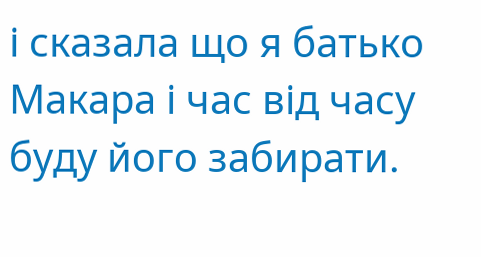і сказала що я батько Макара і час від часу буду його забирати.